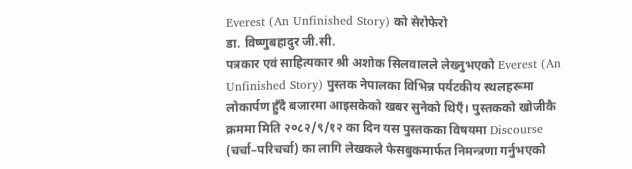Everest (An Unfinished Story) को सेरोफेरो
डा. विष्णुबहादुर जी.सी.
पत्रकार एवं साहित्यकार श्री अशोक सिलवालले लेख्नुभएको Everest (An Unfinished Story) पुस्तक नेपालका विभिन्न पर्यटकीय स्थलहरूमा लोकार्पण हुँदै बजारमा आइसकेको खबर सुनेको थिएँ। पुस्तकको खोजीकै क्रममा मिति २०८२/९/१२ का दिन यस पुस्तकका विषयमा Discourse (चर्चा–परिचर्चा) का लागि लेखकले फेसबुकमार्फत निमन्त्रणा गर्नुभएको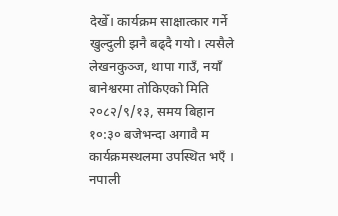देखेँ। कार्यक्रम साक्षात्कार गर्ने खुल्दुली झनै बढ्दै गयो। त्यसैले लेखनकुञ्ज, थापा गाउँ, नयाँ बानेश्वरमा तोकिएको मिति २०८२/९/१३, समय बिहान १०:३० बजेभन्दा अगावै म कार्यक्रमस्थलमा उपस्थित भएँ ।
नपाली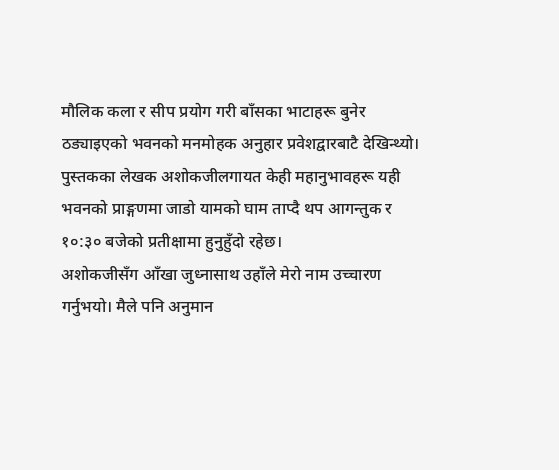मौलिक कला र सीप प्रयोग गरी बाँसका भाटाहरू बुनेर ठड्याइएको भवनको मनमोहक अनुहार प्रवेशद्वारबाटै देखिन्थ्यो। पुस्तकका लेखक अशोकजीलगायत केही महानुभावहरू यही भवनको प्राङ्गणमा जाडो यामको घाम ताप्दै थप आगन्तुक र १०:३० बजेको प्रतीक्षामा हुनुहुँदो रहेछ।
अशोकजीसँग आँखा जुध्नासाथ उहाँले मेरो नाम उच्चारण गर्नुभयो। मैले पनि अनुमान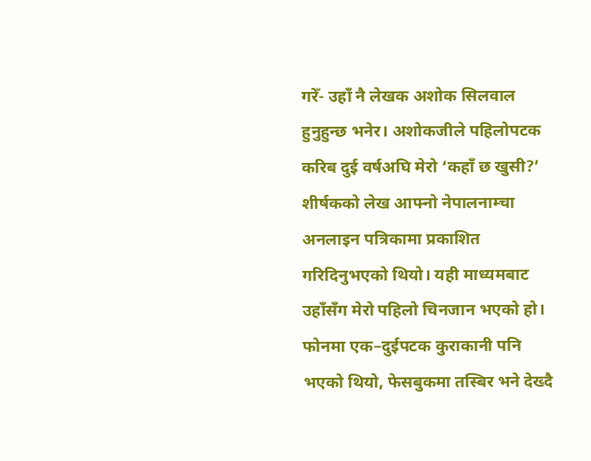गरेँ- उहाँ नै लेखक अशोक सिलवाल हुनुहुन्छ भनेर। अशोकजीले पहिलोपटक करिब दुई वर्षअघि मेरो ‘कहाँ छ खुसी?’ शीर्षकको लेख आफ्नो नेपालनाम्चा अनलाइन पत्रिकामा प्रकाशित गरिदिनुभएको थियो। यही माध्यमबाट उहाँसँग मेरो पहिलो चिनजान भएको हो। फोनमा एक–दुईपटक कुराकानी पनि भएको थियो, फेसबुकमा तस्बिर भने देख्दै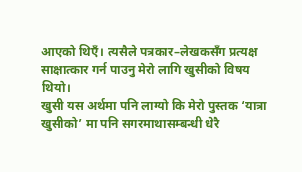आएको थिएँ। त्यसैले पत्रकार–लेखकसँग प्रत्यक्ष साक्षात्कार गर्न पाउनु मेरो लागि खुसीको विषय थियो।
खुसी यस अर्थमा पनि लाग्यो कि मेरो पुस्तक ‘यात्रा खुसीको’ मा पनि सगरमाथासम्बन्धी धेरै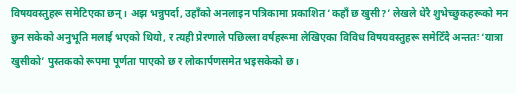विषयवस्तुहरू समेटिएका छन्। अझ भन्नुपर्दा, उहाँको अनलाइन पत्रिकामा प्रकाशित ‘कहाँ छ खुसी?’ लेखले धेरै शुभेच्छुकहरूको मन छुन सकेको अनुभूति मलाई भएको थियो, र त्यही प्रेरणाले पछिल्ला वर्षहरूमा लेखिएका विविध विषयवस्तुहरू समेटिँदै अन्ततः ‘यात्रा खुसीको’ पुस्तकको रूपमा पूर्णता पाएको छ र लोकार्पणसमेत भइसकेको छ।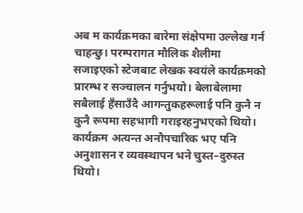अब म कार्यक्रमका बारेमा संक्षेपमा उल्लेख गर्न चाहन्छु। परम्परागत मौलिक शैलीमा सजाइएको स्टेजबाट लेखक स्वयंले कार्यक्रमको प्रारम्भ र सञ्चालन गर्नुभयो। बेलाबेलामा सबैलाई हँसाउँदै आगन्तुकहरूलाई पनि कुनै न कुनै रूपमा सहभागी गराइरहनुभएको थियो। कार्यक्रम अत्यन्त अनौपचारिक भए पनि अनुशासन र व्यवस्थापन भने चुस्त–दुरुस्त थियो।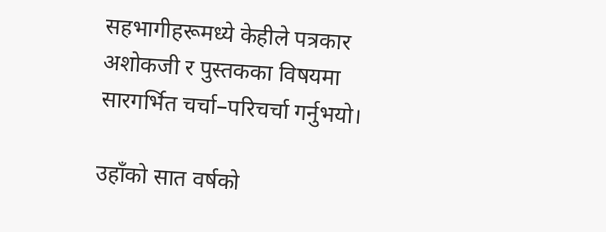सहभागीहरूमध्ये केहीले पत्रकार अशोकजी र पुस्तकका विषयमा सारगर्भित चर्चा–परिचर्चा गर्नुभयो।

उहाँको सात वर्षको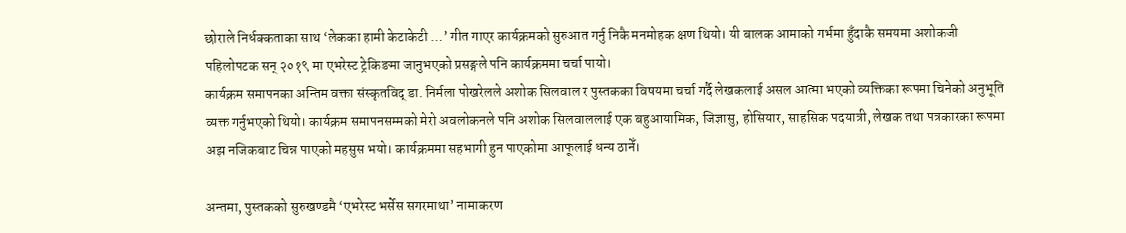छोराले निर्धक्कताका साथ ‘लेकका हामी केटाकेटी …’ गीत गाएर कार्यक्रमको सुरुआत गर्नु निकै मनमोहक क्षण थियो। यी बालक आमाको गर्भमा हुँदाकै समयमा अशोकजी पहिलोपटक सन् २०१९ मा एभरेस्ट ट्रेकिङमा जानुभएको प्रसङ्गले पनि कार्यक्रममा चर्चा पायो।
कार्यक्रम समापनका अन्तिम वक्ता संस्कृतविद् डा. निर्मला पोखरेलले अशोक सिलवाल र पुस्तकका विषयमा चर्चा गर्दै लेखकलाई असल आत्मा भएको व्यक्तिका रूपमा चिनेको अनुभूति व्यक्त गर्नुभएको थियो। कार्यक्रम समापनसम्मको मेरो अवलोकनले पनि अशोक सिलवाललाई एक बहुआयामिक, जिज्ञासु, होसियार, साहसिक पदयात्री, लेखक तथा पत्रकारका रूपमा अझ नजिकबाट चिन्न पाएको महसुस भयो। कार्यक्रममा सहभागी हुन पाएकोमा आफूलाई धन्य ठानेँ।

अन्तमा, पुस्तकको सुरुखण्डमै ‘एभरेस्ट भर्सेस सगरमाथा’ नामाकरण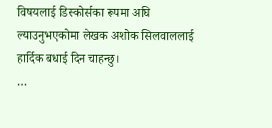विषयलाई डिस्कोर्सका रूपमा अघि ल्याउनुभएकोमा लेखक अशोक सिलवाललाई हार्दिक बधाई दिन चाहन्छु।
…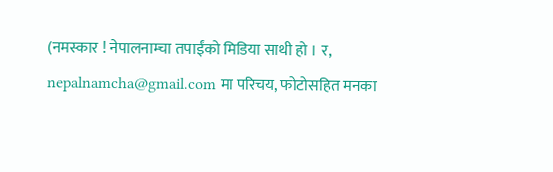(नमस्कार ! नेपालनाम्चा तपाईंको मिडिया साथी हो । र, nepalnamcha@gmail.com मा परिचय, फोटोसहित मनका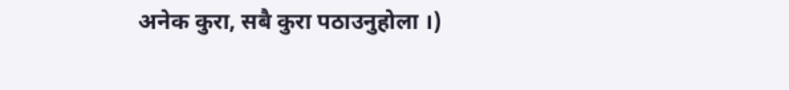अनेक कुरा, सबै कुरा पठाउनुहोला ।)